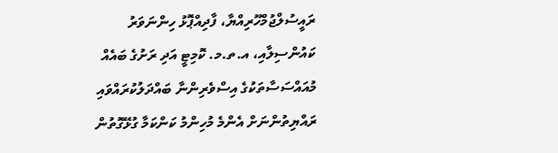ރައީސުލްޖުމްހޫރިއްޔާ، ފާދިއްޕޮޅު ހިންނަވަރު ކައުންސިލާއި، އ.ތ.މ. ކޮމިޓީ އަދި ރަށުގެ ބައެއް މުއައްސަސާތަކުގެ އިސްވެރިންނާ ބައްދަލުކުރައްވައި ރައްޔިތުންނަށް އެންމެ މުހިންމު ކަންކަމާ ގުޅޭގޮތުން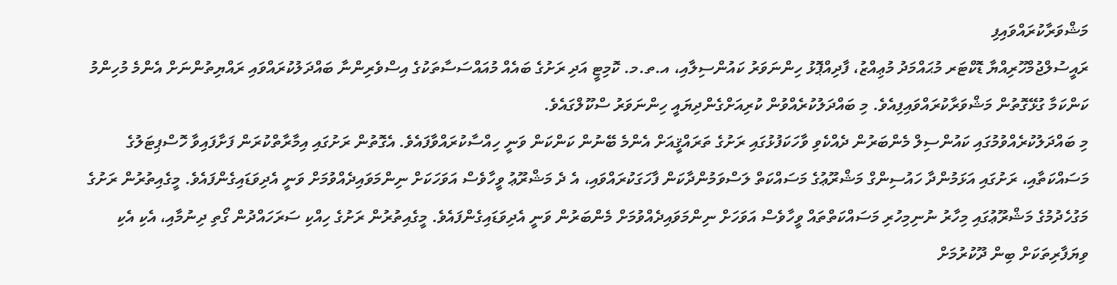މަޝްވަރާކުރައްވައިފި
ރައީސުލްޖުމްހޫރިއްޔާ ޑޮކްޓަރ މުޙައްމަދު މުޢިއްޒު، ފާދިއްޕޮޅު ހިންނަވަރު ކައުންސިލާއި، އ.ތ.މ. ކޮމިޓީ އަދި ރަށުގެ ބައެއް މުއައްސަސާތަކުގެ އިސްވެރިންނާ ބައްދަލުކުރައްވައި ރައްޔިތުންނަށް އެންމެ މުހިންމު ކަންކަމާ ގުޅޭގޮތުން މަޝްވަރާކުރައްވައިފިއެވެ. މި ބައްދަލުކުރެއްވުން ކުރިއަށްގެންދިޔައީ ހިންނަވަރު ސްކޫލްގައެވެ.
މި ބައްދަލުކުރެއްވުމުގައި ކައުންސިލް މެންބަރުން ދެއްކެވި ވާހަކަފުޅުގައި ރަށުގެ ތަރައްޤީއަށް އެންމެ ބޭނުން ކަންކަން ވަނީ ހިއްސާކުރައްވާފައެވެ. އެގޮތުން ރަށުގައި އިމާރާތްކުރަން ފަށާފައިވާ ހޮސްޕިޓަލުގެ މަސައްކަތާއި، ރަށުގައި އަޅަމުންދާ ހައުސިންގް މަޝްރޫޢުގެ މަސައްކަތް ލަސްވަމުންދާކަން ފާހަގަކުރައްވައި، އެ ދެ މަޝްރޫޢު ވީހާވެސް އަވަހަކަށް ނިންމަވައިދެއްވުމަށް ވަނީ އެދިވަޑައިގެންފައެވެ. މީގެއިތުރުން ރަށުގެ މަގުހެދުމުގެ މަޝްރޫޢުގައި މިހާރު ނުނިމިހުރި މަސައްކަތްތައް ވީހާވެސް އަވަހަށް ނިންމަވައިދެއްވުމަށް މެންބަރުން ވަނީ އެދިވަޑައިގެންފައެވެ. މީގެއިތުރުން ރަށުގެ ހިއްކި ސަރަހައްދުން ގޯތި ދިނުމާއި، އެކި އެކި ވިޔަފާރިތަކަށް ބިން ދޫކުރުމަށް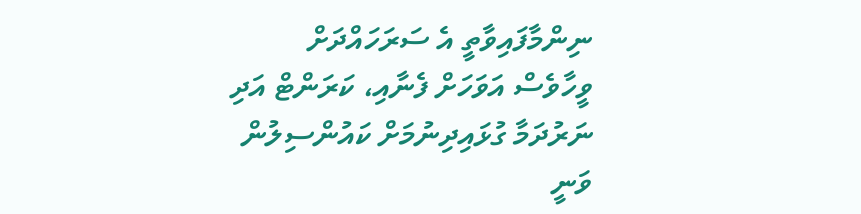ނިންމާފައިވާތީ އެ ސަރަހައްދަށް ވީހާވެސް އަވަހަށް ފެނާއި، ކަރަންޓް އަދި ނަރުދަމާ ގުޅައިދިނުމަށް ކައުންސިލުން ވަނީ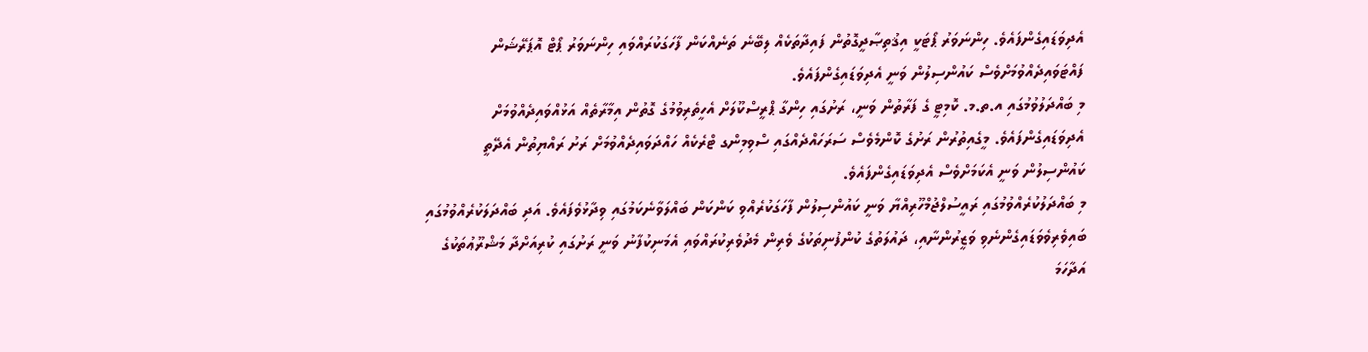އެދިވަޑައިގެންފައެވެ. ހިންނަވަރު ޕޯޓަކީ އިޤުތިޞާދީގޮތުން ފައިދާތަކެއް ލިބޭނެ ތަނެއްކަން ފާހަގަކުރައްވައި ހިންނަވަރު ޕޯޓް އޮޕަރޭޝަން ފައްޓަވައިދެއްވުމަށްވެސް ކައުންސިލުން ވަނީ އެދިވަޑައިގެންފައެވެ.
މި ބައްދަލުވުމުގައި އ.ތ.މ. ކޮމިޓީ ގެ ފަރާތުން ވަނީ، ރަށުގައި ހިންގާ ޕްރީސްކޫލަށް އެހީތެރިވުމުގެ ގޮތުން އިމާރާތެއް އަޅުއްވައިދެއްވުމަށް އެދިވަޑައިގެންފައެވެ. މީގެއިތުރުން ރަށުގެ ކޮންމެވެސް ސަރަހައްދެއްގައި ސްވިމިންގ ޓްރެކެއް ހައްދަވައިދެއްވުމަށް ރަށު ރައްޔިތުން އެދޭތީ ކައުންސިލުން ވަނީ އެކަމަށްވެސް އެދިވަޑައިގެންފައެވެ.
މި ބައްދަލުކުރެއްވުމުގައި ރައީސުލްޖުމްހޫރިއްޔާ ވަނީ ކައުންސިލުން ފާހަގަކުރެއްވި ކަންކަން ބައްލަވާނެކަމުގައި ވިދާޅުވެފައެވެ. އަދި ބައްދަލަކުރެއްވުމުގައި ބައިވެރިވެވަޑައިގެންނެވި ވަޒީރުންނާއި، ދައުލަތުގެ ކުންފުނިތަކުގެ ވެރިން މެދުވެރިކުރައްވައި އެމަނިކުފާނު ވަނީ ރަށުގައި ކުރިއަށްދާ މަޝްރޫޢުތަކުގެ އަދާހަމަ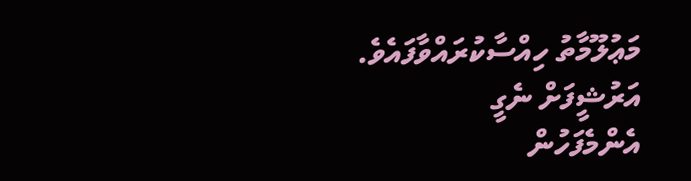މަޢުލޫމާތު ހިއްސާކުރައްވާފައެވެ.
އަރުޝީފަށް ނެގީ
އެންމެފަހުން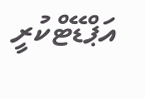އަޕްޑޭޓްކުރީ